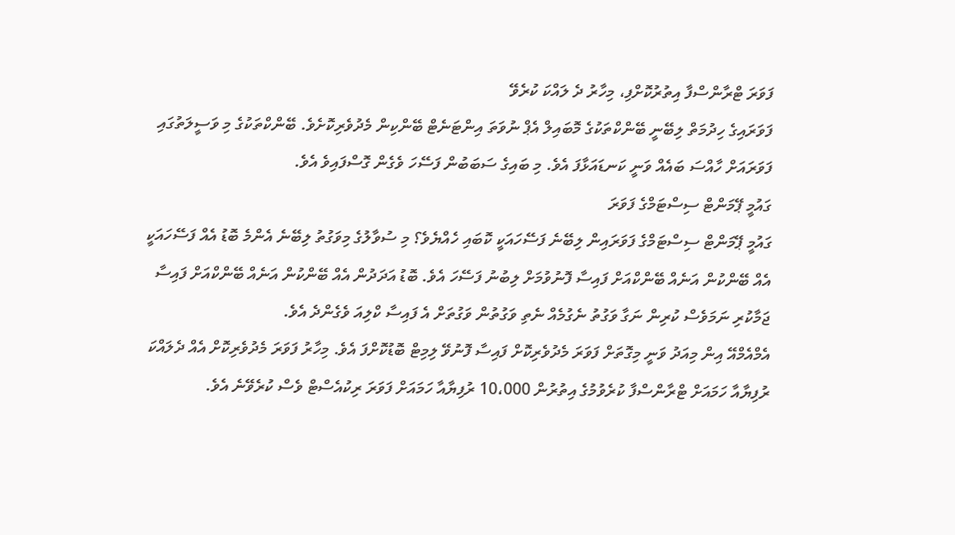ފަވަރަ ޓްރާންސްފާ އިތުރުކޮށްފި، މިހާރު ދެ ލައްކަ ކުރެވޭ
ފަވަރައިގެ ހިދުމަތް ލިބޭނީ ބޭންކްތަކުގެ މޮބައިލް އެޕް ނުވަތަ އިންޓަނެޓް ބޭންކިން މެދުވެރިކޮށެވެ. ބޭންކްތަކުގެ މި ވަސީލަތުގައި ފަވަރައަށް ހާއްސަ ބައެއް ވަނީ ކަނޑައަޅާފަ އެވެ. މި ބައިގެ ސަބަބުން ފަސޭހަ ވެގެން ގޮސްފައިވެ އެވެ.
ގައުމީ ޕޭމަންޓް ސިސްޓަމްގެ ފަވަރަ
ގައުމީ ޕޭމަންޓް ސިސްޓަމްގެ ފަވަރައިން ލިބޭނެ ފަސޭހައަކީ ކޮބައި ހެއްޔެވެ؟ މި ސުވާލުގެ މިވަގުތު ލިބޭނެ އެންމެ ބޮޑު އެއް ފަސޭހައަކީ އެއް ބޭންކުން އަނެއް ބޭންކްއަށް ފައިސާ ފޮނުވުމަށް ލިބުނު ފަސޭހަ އެވެ. ބޮޑު އަދަދުން އެއް ބޭންކުން އަނެއް ބޭންކްއަށް ފައިސާ ޖަމާކުރި ނަމަވެސް ކުރިން ނަގާ ވަގުތު ނެގުމެއް ނެތި ވަގުތުން ވަގުތަށް އެ ފައިސާ ކްލިއަ ވެގެންދެ އެވެ.
އެމްއެމްއޭ އިން މިއަދު ވަނީ މިގޮތަށް ފަވަރަ މެދުވެރިކޮށް ފައިސާ ފޮނުވޭ ލިމިޓް ބޮޑުކޮށްފަ އެވެ. މިހާރު ފަވަރަ މެދުވެރިކޮށް އެއް ދެލައްކަ ރުފިޔާއާ ހަމައަށް ޓްރާންސްފާ ކުރެވުމުގެ އިތުރުން 10،000 ރުފިޔާއާ ހަމައަށް ފަވަރަ ރިކުއެސްޓް ވެސް ކުރެވޭނެ އެވެ.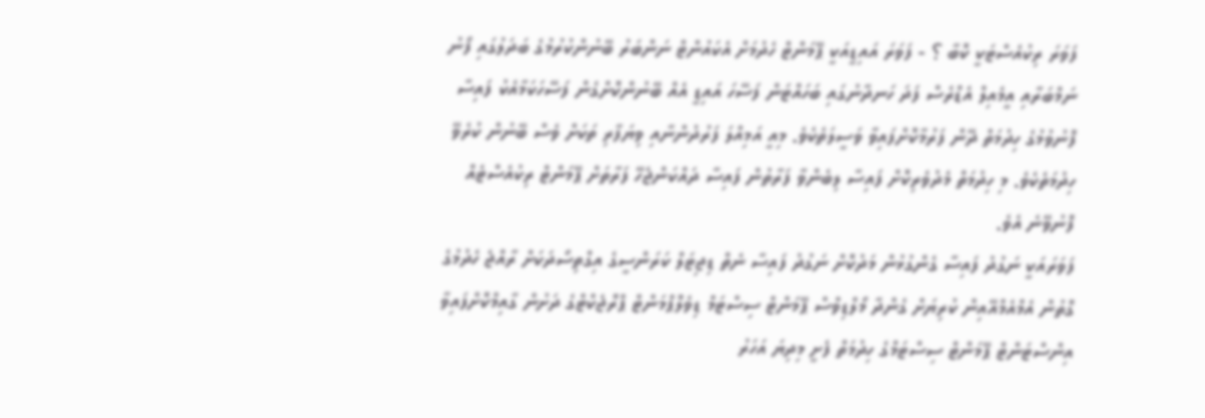ފަވަރަ ރިކުއެސްޓަކީ ކޮބާ ؟ - ފަވަރަ އައިޑީއަކީ ޕޭމަންޓް ހެދުމަށް އެކައުންޓް ނަންބަރު ބޭނުންކުރުމުގެ ބަދަލުގައި ފޯނު ނަމްބަރާއި އީމެއިލް އެޑްރެސް ފަދަ ހަނދާނުގައި ބަހައްޓަން ފަސޭހަ އައިޑީ އެއް ބޭނުންކޮށްގެން ފަސޭހަކަމާއެކު ފައިސާ ފޮނުވުމުގެ ހިދުމަތް ދޭން ފަރުމާކޮށްފައިވާ ވަސީލަތެކެވެ. މިއީ އަމިއްލަ ފަރުދުންނާއި ވިޔަފާރި ތަކަށް ވެސް ބޭނުން ކުރެވޭ ހިދުމަތެކެވެ. މި ހިދުމަތް މެދުވެރިކޮށް ފައިސާ ލިބެންވާ ފަރާތުން ފައިސާ ދައްކަންޖެހޭ ފަރާތަށް ޕޭމަންޓް ރިކުއެސްޓެއް ފޮނުވޭނެ އެވެ.
ފަވަރައަކީ ނަގުދު ފައިސާ ގެންގުޅުން މަދުކޮށް ނަގުދު ފައިސާ ނެތް ޑިޖިޓަލް ކަރަންސީގެ އިގްތިސޯދަކަށް ރާއްޖެ ހެދުމުގެ ގޮތުން އެމްއެމްއޭއިން ކުރިޔަށް ގެންދާ މޯލްޑިވްސް ޕޭމަންޓް ސިސްޓަމް ޑިވެލޮޕްމަންޓް ޕްރޮޖެކްޓްގެ ދަށުން ގާއިމްކޮށްފައިވާ އިންސްޓަންޓް ޕޭމަންޓް ސިސްޓަމްގެ ހިދުމަތް ފެށީ މިދިޔަ އަހަރު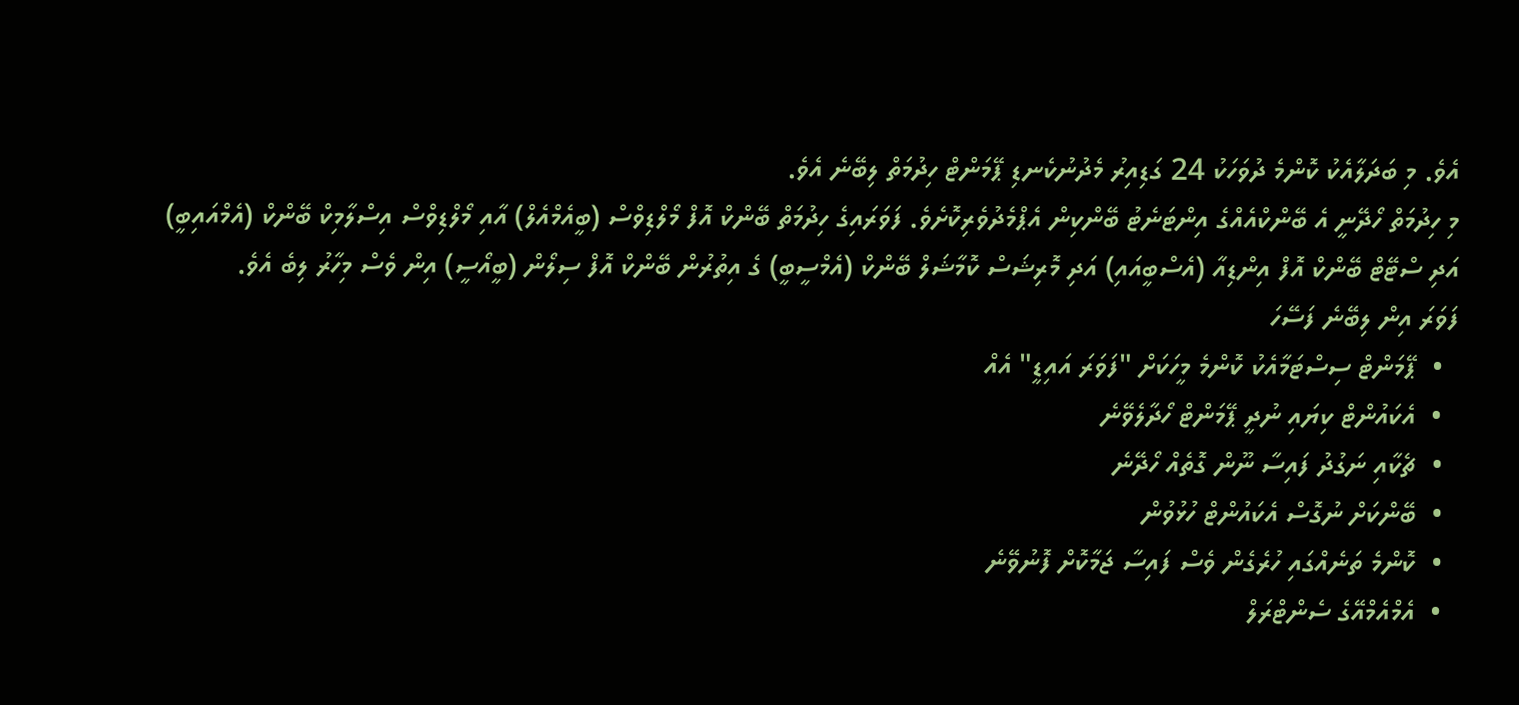އެވެ. މި ބަދަލާއެކު ކޮންމެ ދުވަހަކު 24 ގަޑިއިރު މެދުނުކެނޑި ޕޭމަންޓް ހިދުމަތް ލިބޭނެ އެވެ.
މި ހިދުމަތް ހޯދޭނީ އެ ބޭންކްއެއްގެ އިންޓަނެޓު ބޭންކިން އެޕްމެދުވެރިކޮށެވެ. ފަވަރައިގެ ހިދުމަތް ބޭންކް އޮފް މޯލްޑިވްސް (ބީއެމްއެލް) އާއި މޯލްޑިވްސް އިސްލާމިކް ބޭންކް (އެމްއައިބީ) އަދި ސްޓޭޓް ބޭންކް އޮފް އިންޑިއާ (އެސްބީއައި) އަދި މޮރިޝަސް ކޮމާޝަލް ބޭންކް (އެމްސީބީ) ގެ އިތުރުން ބޭންކް އޮފް ސިލޯން (ބީއޯސީ) އިން ވެސް މިހާރު ލިބެ އެވެ.
ފަވަރަ އިން ލިބޭނެ ފަސޭހަ
  •  ޕޭމަންޓް ސިސްޓަމާއެކު ކޮންމެ މީހަކަށް "ފަވަރަ އައިޑީ" އެއް
  •  އެކައުންޓް ކިޔައި ނުދީ ޕޭމަންޓް ހޯދާލެވޭނެ
  •  ޗެކާއި ނަގުދު ފައިސާ ނޫން ގޮތެއް ހޯދޭނެ
  •  ބޭންކަށް ނުގޮސް އެކައުންޓް ހުޅުވުން
  •  ކޮންމެ ތަނެއްގައި ހުރެގެން ވެސް ފައިސާ ޖަމާކޮށް ފޮނުވޭނެ
  •  އެމްއެމްއޭގެ ސެންޓްރަލް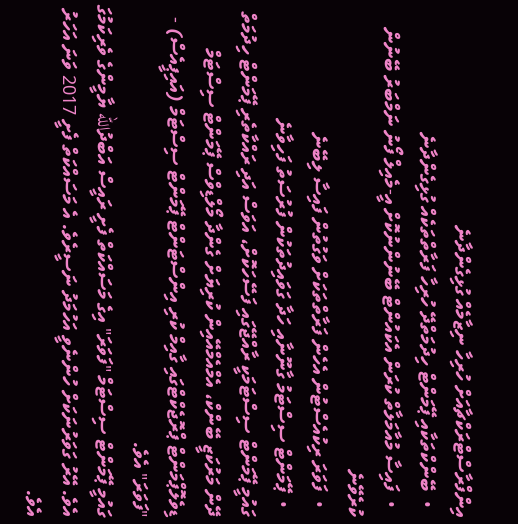އިންފްރާސްޓްރަކްޗާއަށް ހުރިހާ ނިޒާމެއް ގުޅިގެންދާނެ
  •  ބޭންކްތަކާއި ޕޭމަންޓް ހިދުމަތްދޭ ހުރިހާ ފަރާތްތަކެއް ގުޅިގެންދާނެ
  •  ފައިސާ މުއާމަލާތް ކުރަން އެކައުންޓް ބޭނުންނުކޮށް އީ-މެއިލް ފޯނު ނަމްބަރު ބޭނުން ކުރެވޭނެ
  •  ފަވަރަ ރިކުއެސްޓުން އެހެން ފަރާތްތަކަށް ވަގުތުން ފައިސާ ލިބޭނެ
  •  ޕޭމަންޓް ސިސްޓަމު ގާނޫނާއި ހަދާ ގަވައިދުތަކުން ފުރުސަތު ފަހިވާނެ
ގައުމީ ޕޭމަންޓް ސިސްޓަމަކީ ރާއްޖޭގައި ފަސޭހަކޮށް، އަވަސް އަދި ރައްކާތެރި ޕޭމަންޓް ހިދުމަތް ދޭން މަރުކަޒީ ބޭންކް، އެމްއެމްއޭއިން ކުރިޔަށް ގެންދާ މޯލްޑިވްސް ޕޭމަންޓް ސިސްޓަމް ޑިވެލޮޕްމަންޓް ޕްރޮޖެކްޓްގައި ގާއިމް ކުރި އިންސްޓަންޓް ޕޭމަންޓް ސިސްޓަމް (އައިޕީއެސް) - "ފަވަރަ" އެވެ.
ގައުމީ ޕޭމަންޓް ސިސްޓަމް "ފަވަރަ" އިގެ މަސައްކަތް ފެށީ ރައީސް އަބްދުالله ޔާމީންގެ ވެރިކަމުގަ އެވެ. އޭރު ގަވަރުނަކަށް ހުންނެވީ އަހުމަދު ނަސީރެވެ. އެ މަސައްކަތް ފެށީ 2017 ވަނަ އަހަރު އެވެ.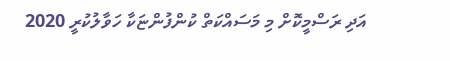އަދި ރަސްމީކޮށް މި މަސައްކަތް ކުންފުންޏަކާ ހަވާލުކުރީ 2020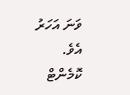ވަނަ އަހަރު އެވެ.
ކޮމެންޓް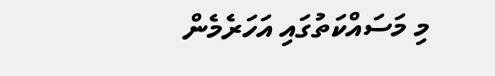މި މަސައްކަތުގައި އަހަރެމެން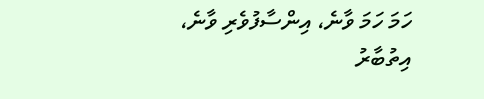ހަމަ ހަމަ ވާނެ، އިންސާފުވެރި ވާނެ، އިތުބާރު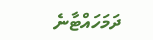ދަމަހައްޓާނެ